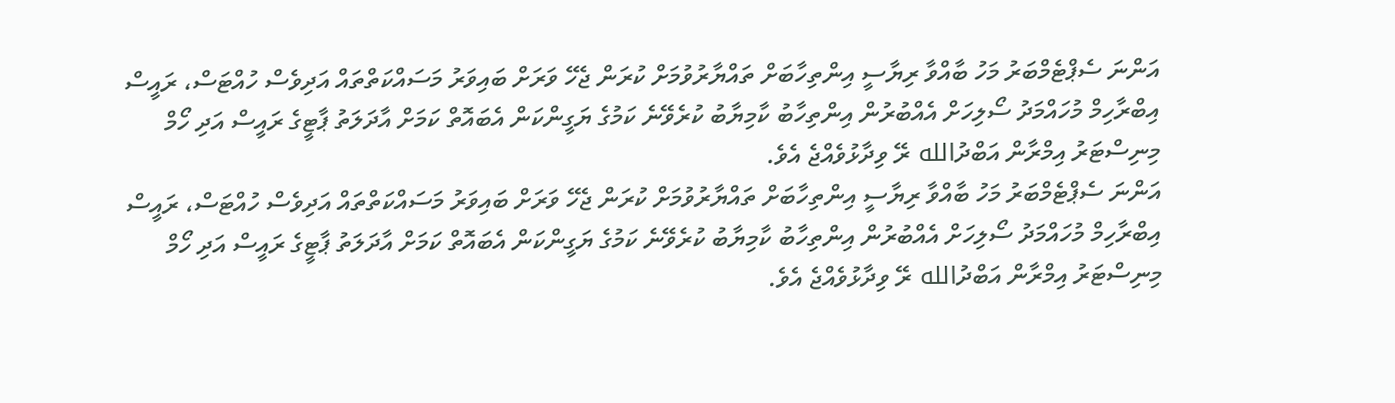އަންނަ ސެޕްޓެމްބަރު މަހު ބާއްވާ ރިޔާސީ އިންތިހާބަށް ތައްޔާރުވުމަށް ކުރަން ޖެހޭ ވަރަށް ބައިވަރު މަސައްކަތްތައް އަދިވެސް ހުއްޓަސް، ރައީސް އިބްރާހިމް މުހައްމަދު ސޯލިހަށް އެއްބުރުން އިންތިހާބު ކާމިޔާބު ކުރެވޭނެ ކަމުގެ ޔަގީންކަން އެބައޮތް ކަމަށް އާދަލަތު ޕާޓީގެ ރައީސް އަދި ހޯމް މިނިސްޓަރު އިމްރާން އަބްދުالله ރޭ ވިދާޅުވެއްޖެ އެވެ.
އަންނަ ސެޕްޓެމްބަރު މަހު ބާއްވާ ރިޔާސީ އިންތިހާބަށް ތައްޔާރުވުމަށް ކުރަން ޖެހޭ ވަރަށް ބައިވަރު މަސައްކަތްތައް އަދިވެސް ހުއްޓަސް، ރައީސް އިބްރާހިމް މުހައްމަދު ސޯލިހަށް އެއްބުރުން އިންތިހާބު ކާމިޔާބު ކުރެވޭނެ ކަމުގެ ޔަގީންކަން އެބައޮތް ކަމަށް އާދަލަތު ޕާޓީގެ ރައީސް އަދި ހޯމް މިނިސްޓަރު އިމްރާން އަބްދުالله ރޭ ވިދާޅުވެއްޖެ އެވެ.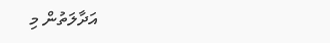އަދާލަތުން މި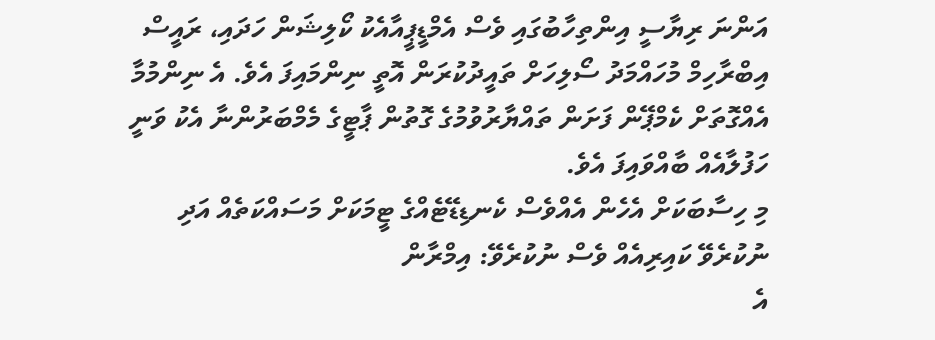އަންނަ ރިޔާސީ އިންތިހާބުގައި ވެސް އެމްޑީޕީއާއެކު ކޯލިޝަން ހަދައި، ރައީސް އިބްރާހިމް މުހައްމަދު ސޯލިހަށް ތައީދުކުރަން އޮތީ ނިންމައިފަ އެވެ. އެ ނިންމުމާ އެއްގޮތަށް ކެމްޕޭން ފަށަން ތައްޔާރުވުމުގެ ގޮތުން ޕާޓީގެ މެމްބަރުންނާ އެކު ވަނީ ހަފުލާއެއް ބާއްވައިފަ އެވެ.
މި ހިސާބަކަށް އެހެން އެއްވެސް ކެނޑިޑޭޓެއްގެ ޓީމަކަށް މަސައްކަތެއް އަދި ނުކުރެވޭ ކައިރިއެއް ވެސް ނުކުރެވޭ: އިމްރާން
އެ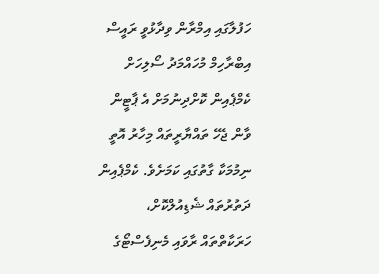ހަފުލާގައި އިމްރާން ވިދާޅުވީ ރައީސް އިބްރާހިމް މުހައްމަދު ސޯލިހަށް ކެމްޕެއިން ކޮށްދިނުމަށް އެ ޕާޓީން ވާން ޖެހޭ ތައްޔާރީތައް މިހާރު އޮތީ ނިމުމަކާ ގާތުގައި ކަމަށެވެ. ކެމްޕެއިން ދަތުރުތައް ޝެޑިއުލްކޮށް، ހަރަކާތްތައް ރާވައި މެނިފެސްޓޯގެ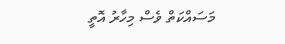މަސައްކަތް ވެސް މިހާރު އޮތީ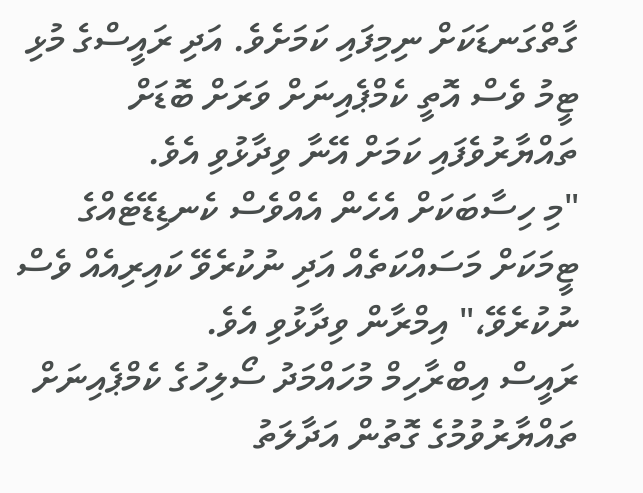ގާތްގަނޑަކަށް ނިމިފައި ކަމަށެވެ. އަދި ރައީސްގެ މުޅި ޓީމު ވެސް އޮތީ ކެމްޕެއިނަށް ވަރަށް ބޮޑަށް ތައްޔާރުވެފައި ކަމަށް އޭނާ ވިދާޅުވި އެވެ.
"މި ހިސާބަކަށް އެހެން އެއްވެސް ކެނޑިޑޭޓެއްގެ ޓީމަކަށް މަސައްކަތެއް އަދި ނުކުރެވޭ ކައިރިއެއް ވެސް ނުކުރެވޭ،" އިމްރާން ވިދާޅުވި އެވެ.
ރައީސް އިބްރާހިމް މުހައްމަދު ސޯލިހުގެ ކެމްޕެއިނަށް ތައްޔާރުވުމުގެ ގޮތުން އަދާލަތު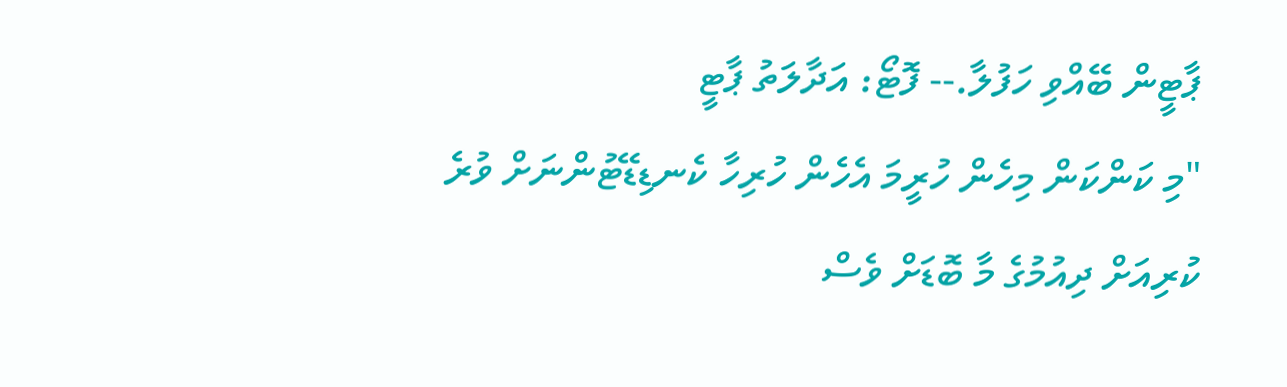ޕާޓީން ބޭއްވި ހަފުލާ.-- ފޮޓޯ: އަދާލަތު ޕާޓީ
"މި ކަންކަން މިހެން ހުރީމަ އެހެން ހުރިހާ ކެނޑިޑޭޓުންނަށް ވުރެ ކުރިއަށް ދިއުމުގެ މާ ބޮޑަށް ވެސް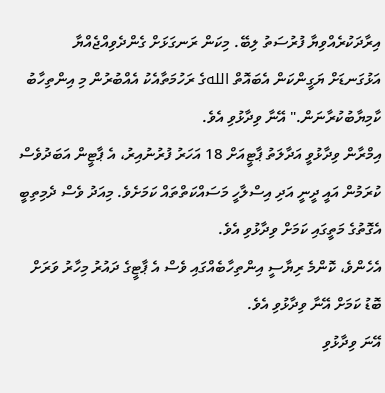އިރާދަކުރެއްވިޔާ ފުރުސަތު ލިބޭ. މިކަން ރަނގަޅަށް ގެންދެވިއްޖެއްޔާ އަޅުގަނޑަށް ޔަގީންކަން އެބައޮތް اللهގެ ރަހުމަތާއެކު އެއްބުރުން މި އިންތިހާބު ކާމިޔާބުކުރާނަން." އޭނާ ވިދާޅުވި އެވެ.
އިމްރާން ވިދާޅުވީ އަދާލަތު ޕާޓީއަށް 18 އަހަރު ފުރުނުއިރު، އެ ޕާޓީން އަބަދުވެސް ކުރަމުން އައީ ދީނީ އަދި އިސްލާހީ މަސައްކަތްތައް ކަމަށެވެ. މިއަދު ވެސް ދެމިތިބީ އެގޮތުގެ މަތީގައި ކަމަށް ވިދާޅުވި އެވެ.
އެހެންވެ، ކޮންމެ ރިޔާސީ އިންތިހާބެއްގައި ވެސް އެ ޕާޓީގެ ދައުރު މިހާރު ވަރަށް ބޮޑު ކަމަށް އޭނާ ވިދާޅުވި އެވެ.
އޭނަ ވިދާޅުވި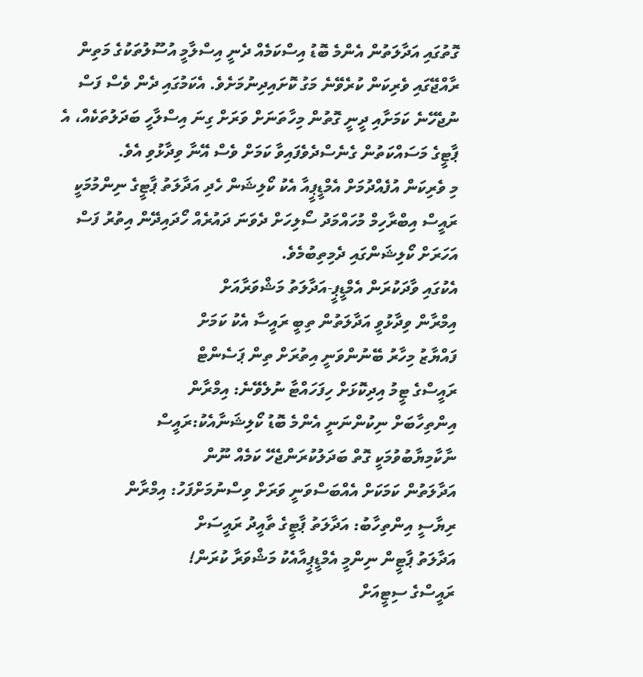ގޮތުގައި އަދާލަތުން އެންމެ ބޮޑު އިސްކަމެއް ދެނީ އިސްލާމީ އުސޫލުތަކުގެ މަތިން ރާއްޖޭގައި ވެރިކަން ކުރެވޭނެ މަގު ކޮށައިދިނުމަށެވެ. އެކަމުގައި ދެން ވެސް ފަސް ނުޖެހޭނެ ކަމަށާއި ދީނީ ގޮތުން މިހާތަނަށް ވަރަށް ގިނަ އިސްލާހީ ބަދަލުތަކެއް، އެ ޕާޓީގެ މަސައްކަތުން ގެނެސްދެވެފައިވާ ކަމަށް ވެސް އޭނާ ވިދާޅުވި އެވެ.
މި ވެރިކަން އުފެއްދުމަށް އެމްޑީޕީއާ އެކު ކޯލިޝަން ހެދި އަދާލަތު ޕާޓީގެ ނިންމުމަކީ ރައީސް އިބްރާހިމް މުހައްމަދު ސޯލިހަށް ދެވަނަ ދައުރެއް ހޯދައިދޭން އިތުރު ފަސް އަހަރަށް ކޯލިޝަންގައި ދެމިތިބުމެވެ.
އެކުގައި ވާދަކުރަން އެމްޑީޕީ-އަދާލަތު މަޝްވަރާއަށް
އިމްރާން ވިދާޅުވީ އަދާލަތުން ތިބީ ރައީސާ އެކު ކަމަށް
ފައްޔާޒު މިހާރު ބޭނުންވަނީ އިތުރަށް ތިން ޕަސެންޓް
ރައީސްގެ ޓީމު އިދިކޮޅަށް ހިފަހައްޓާ ނުލެވޭނެ: އިމްރާން
އިންތިހާބަށް ނިކުންނަނީ އެންމެ ބޮޑު ކޯލިޝަނާއެކު:ރައީސް
ނާކާމިޔާބުވުމަކީ ގޮތް ބަދަލުކުރަންޖެހޭ ކަމެއް ނޫން
އަދާލަތުން ކަމަކަށް އެއްބަސްވަނީ ވަރަށް ވިސްނުމަށްފަހު: އިމްރާން
ރިޔާސީ އިންތިހާބު: އަދާލަތު ޕާޓީގެ ތާއީދު ރައީސަށް
އަދާލަތު ޕާޓީން ނިންމީ އެމްޑީޕީއާއެކު މަޝްވަރާ ކުރަން!
ރައީސްގެ ސިޓީއަށް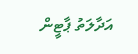އަދާލަތު ޕާޓީން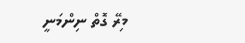މިރޭ ގޮތް ނިންމަނީ